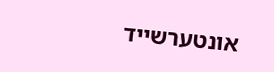אונטערשייד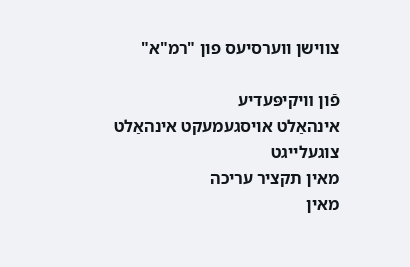צווישן ווערסיעס פון "רמ"א"

פֿון װיקיפּעדיע
אינהאַלט אויסגעמעקט אינהאַלט צוגעלייגט
מאין תקציר עריכה
מאין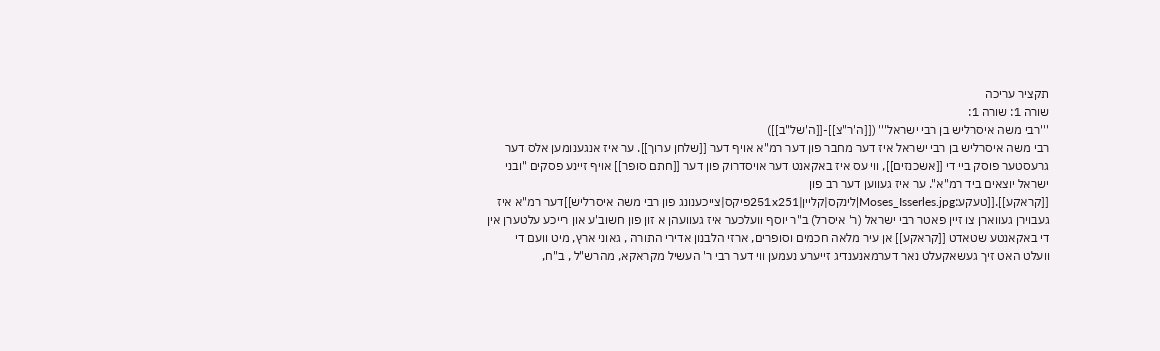תקציר עריכה
שורה 1: שורה 1:
'''רבי משה איסרליש בן רבי ישראל''' ([[ה'ר"צ]]-[[ה'של"ב]])
רבי משה איסרליש בן רבי ישראל איז דער מחבר פון דער רמ"א אויף דער [[שלחן ערוך]]. ער איז אנגענומען אלס דער גרעסטער פוסק ביי די [[אשכנזים]], ווי עס איז באקאנט דער אויסדרוק פון דער [[חתם סופר]] אויף זיינע פסקים "ובני ישראל יוצאים ביד רמ"א". ער איז געווען דער רב פון [[קראקע]].[[טעקע:Moses_Isserles.jpg|לינקס|קליין|251x251פיקס|צייכענונג פון רבי משה איסרליש]]דער רמ"א איז געבוירן געווארן צו זיין פאטר רבי ישראל (ר' איסרל) ב"ר יוסף וועלכער איז געוועהן א זון פון חשוב'ע און רייכע עלטערן אין די באקאנטע שטאדט [[קראקע]] אן עיר מלאה חכמים וסופרים, ארזי הלבנון אדירי התורה , גאוני ארץ, מיט וועם די וועלט האט זיך געשאקעלט נאר דערמאנענדיג זייערע נעמען ווי דער רבי ר' העשיל מקראקא, מהרש"ל , ב"ח,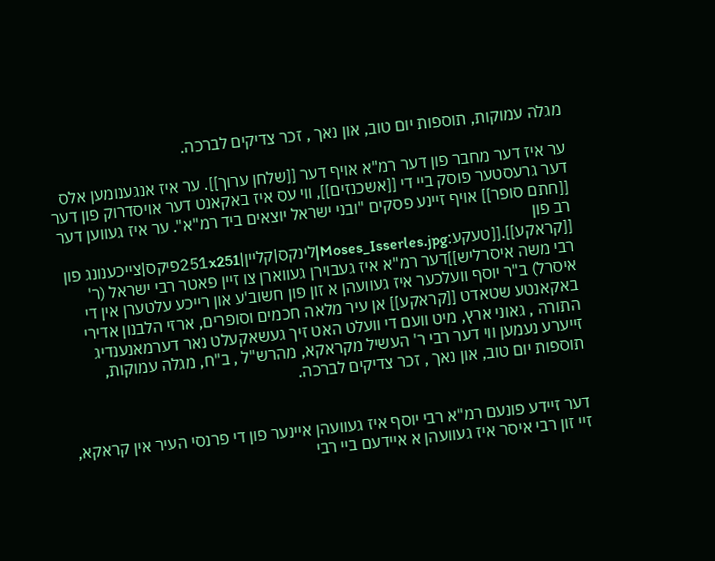מגלה עמוקות, תוספות יום טוב, און נאך , זכר צדיקים לברכה.

ער איז דער מחבר פון דער רמ"א אויף דער [[שלחן ערוך]]. ער איז אנגענומען אלס דער גרעסטער פוסק ביי די [[אשכנזים]], ווי עס איז באקאנט דער אויסדרוק פון דער [[חתם סופר]] אויף זיינע פסקים "ובני ישראל יוצאים ביד רמ"א". ער איז געווען דער רב פון [[קראקע]].[[טעקע:Moses_Isserles.jpg|לינקס|קליין|251x251פיקס|צייכענונג פון רבי משה איסרליש]]דער רמ"א איז געבוירן געווארן צו זיין פאטר רבי ישראל (ר' איסרל) ב"ר יוסף וועלכער איז געוועהן א זון פון חשוב'ע און רייכע עלטערן אין די באקאנטע שטאדט [[קראקע]] אן עיר מלאה חכמים וסופרים, ארזי הלבנון אדירי התורה , גאוני ארץ, מיט וועם די וועלט האט זיך געשאקעלט נאר דערמאנענדיג זייערע נעמען ווי דער רבי ר' העשיל מקראקא, מהרש"ל , ב"ח, מגלה עמוקות, תוספות יום טוב, און נאך , זכר צדיקים לברכה.


דער זיידע פונעם רמ"א רבי יוסף איז געוועהן איינער פון די פרנסי העיר אין קראקא, זיי זון רבי איסר איז געוועהן א איידעם ביי רבי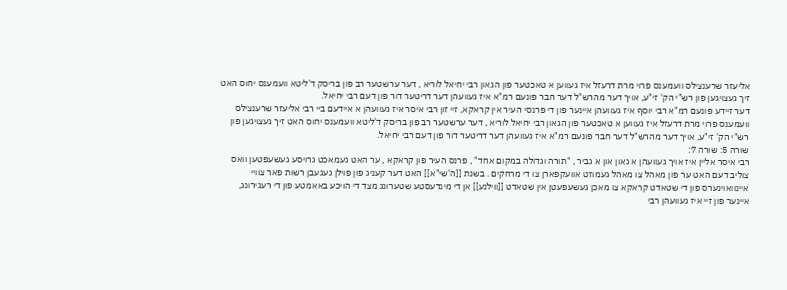אליעזר שרענצילס וועמענס פרוי מרת דרעזל איז געווען א טאכטער פון הגאון רבי יחיאל לוריא , דער ערשטער רב פון בריסק ד'ליטא וועמענס יחוס האט זיך געצויגען פון רש"י הק' זי"ע, אויך דער מהרש"ל דער חבר פונעם רמ"א איז געוועהן דער דריטער דור פון דעם רבי יחיאל.
דער זיידע פונעם רמ"א רבי יוסף איז געוועהן איינער פון די פרנסי העיר אין קראקא, זיי זון רבי איסר איז געוועהן א איידעם ביי רבי אליעזר שרענצילס וועמענס פרוי מרת דרעזל איז געווען א טאכטער פון הגאון רבי יחיאל לוריא , דער ערשטער רב פון בריסק ד'ליטא וועמענס יחוס האט זיך געצויגען פון רש"י הק' זי"ע, אויך דער מהרש"ל דער חבר פונעם רמ"א איז געוועהן דער דריטער דור פון דעם רבי יחיאל.
שורה 5: שורה 7:
רבי איסר אליין איז אויך געוועהן א גאון און א גביר , "תורה וגדולה במקום אחד" , פרנס העיר פון קראקא , ער האט געמאכט גרויסע געשעפטען וואס צוליב דעם האט ער פון מאהל צו מאהל געמוזט אוועקפארן צו די מרחקים . בשנת [[ה'שי"א]] האט דער קעניג פון פוילן געגעבן רשות פאר צוויי איינוואוינערס פון די שטאדט קראקא צו מאכן געשעפעטן אין שטאדט [[ווילנע]] אן די מינדעסטע שטערונג מצד די הויכע באאמטע פון די רעגירונג, איינער פון זיי איז געוועהן רבי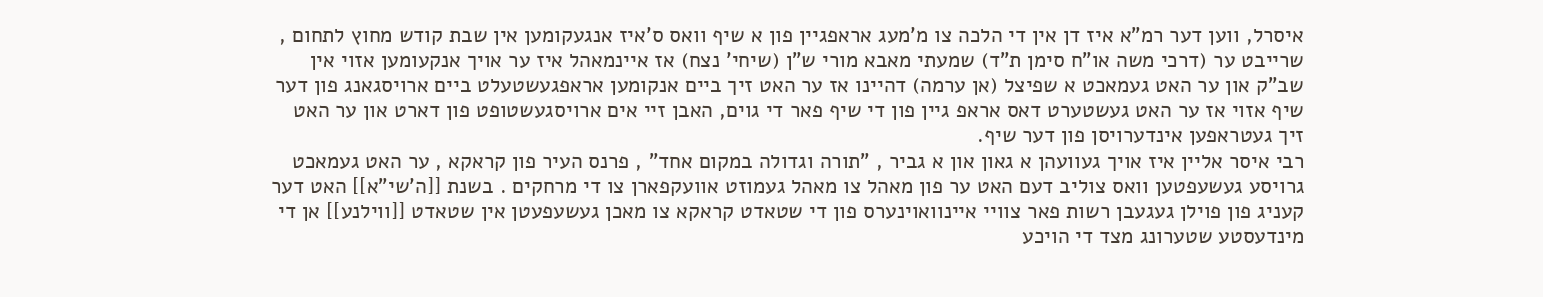איסרל, ווען דער רמ"א איז דן אין די הלכה צו מ'מעג אראפגיין פון א שיף וואס ס'איז אנגעקומען אין שבת קודש מחוץ לתחום , שרייבט ער (דרכי משה או"ח סימן ת"ד) שמעתי מאבא מורי ש"ן (שיחי' נצח) אז איינמאהל איז ער אויך אנקעומען אזוי אין  שב"ק און ער האט געמאכט א שפיצל (אן ערמה) דהיינו אז ער האט זיך ביים אנקומען אראפגעשטעלט ביים ארויסגאנג פון דער שיף אזוי אז ער האט געשטערט דאס אראפ גיין פון די שיף פאר די גוים, האבן זיי אים ארויסגעשטופט פון דארט און ער האט זיך געטראפען אינדערויסן פון דער שיף.
רבי איסר אליין איז אויך געוועהן א גאון און א גביר , "תורה וגדולה במקום אחד" , פרנס העיר פון קראקא , ער האט געמאכט גרויסע געשעפטען וואס צוליב דעם האט ער פון מאהל צו מאהל געמוזט אוועקפארן צו די מרחקים . בשנת [[ה'שי"א]] האט דער קעניג פון פוילן געגעבן רשות פאר צוויי איינוואוינערס פון די שטאדט קראקא צו מאכן געשעפעטן אין שטאדט [[ווילנע]] אן די מינדעסטע שטערונג מצד די הויכע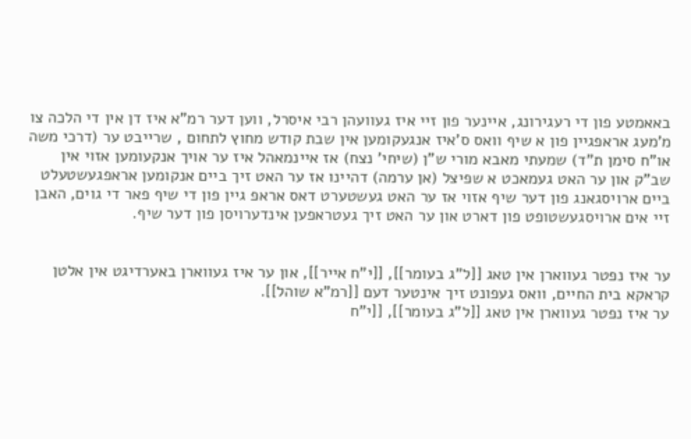באאמטע פון די רעגירונג, איינער פון זיי איז געוועהן רבי איסרל, ווען דער רמ"א איז דן אין די הלכה צו מ'מעג אראפגיין פון א שיף וואס ס'איז אנגעקומען אין שבת קודש מחוץ לתחום , שרייבט ער (דרכי משה או"ח סימן ת"ד) שמעתי מאבא מורי ש"ן (שיחי' נצח) אז איינמאהל איז ער אויך אנקעומען אזוי אין  שב"ק און ער האט געמאכט א שפיצל (אן ערמה) דהיינו אז ער האט זיך ביים אנקומען אראפגעשטעלט ביים ארויסגאנג פון דער שיף אזוי אז ער האט געשטערט דאס אראפ גיין פון די שיף פאר די גוים, האבן זיי אים ארויסגעשטופט פון דארט און ער האט זיך געטראפען אינדערויסן פון דער שיף.


ער איז נפטר געווארן אין טאג [[ל"ג בעומר]], [[י"ח אייר]], און ער איז געווארן באערדיגט אין אלטן קראקא בית החיים, וואס געפונט זיך אינטער דעם [[רמ"א שוהל]].
ער איז נפטר געווארן אין טאג [[ל"ג בעומר]], [[י"ח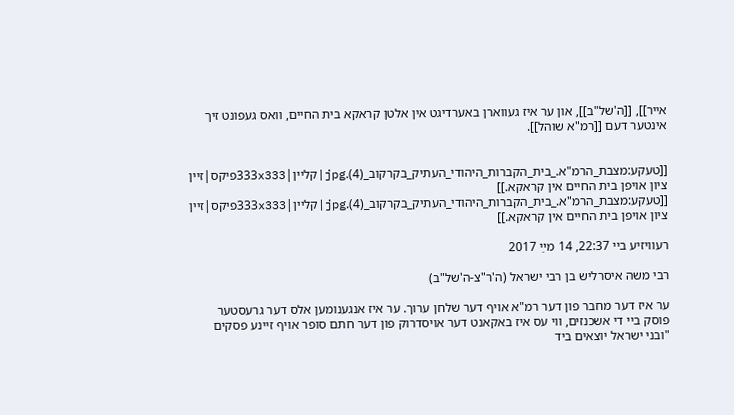אייר]], [[ה'של"ב]], און ער איז געווארן באערדיגט אין אלטן קראקא בית החיים, וואס געפונט זיך אינטער דעם [[רמ"א שוהל]].


[[טעקע:מצבת_הרמ"א._בית_הקברות_היהודי_העתיק_בקרקוב_(4).jpg|קליין|333x333פיקס|זיין ציון אויפן בית החיים אין קראקא.]]
[[טעקע:מצבת_הרמ"א._בית_הקברות_היהודי_העתיק_בקרקוב_(4).jpg|קליין|333x333פיקס|זיין ציון אויפן בית החיים אין קראקא.]]

רעוויזיע ביי 22:37, 14 מײַ 2017

רבי משה איסרליש בן רבי ישראל (ה'ר"צ-ה'של"ב)

ער איז דער מחבר פון דער רמ"א אויף דער שלחן ערוך. ער איז אנגענומען אלס דער גרעסטער פוסק ביי די אשכנזים, ווי עס איז באקאנט דער אויסדרוק פון דער חתם סופר אויף זיינע פסקים "ובני ישראל יוצאים ביד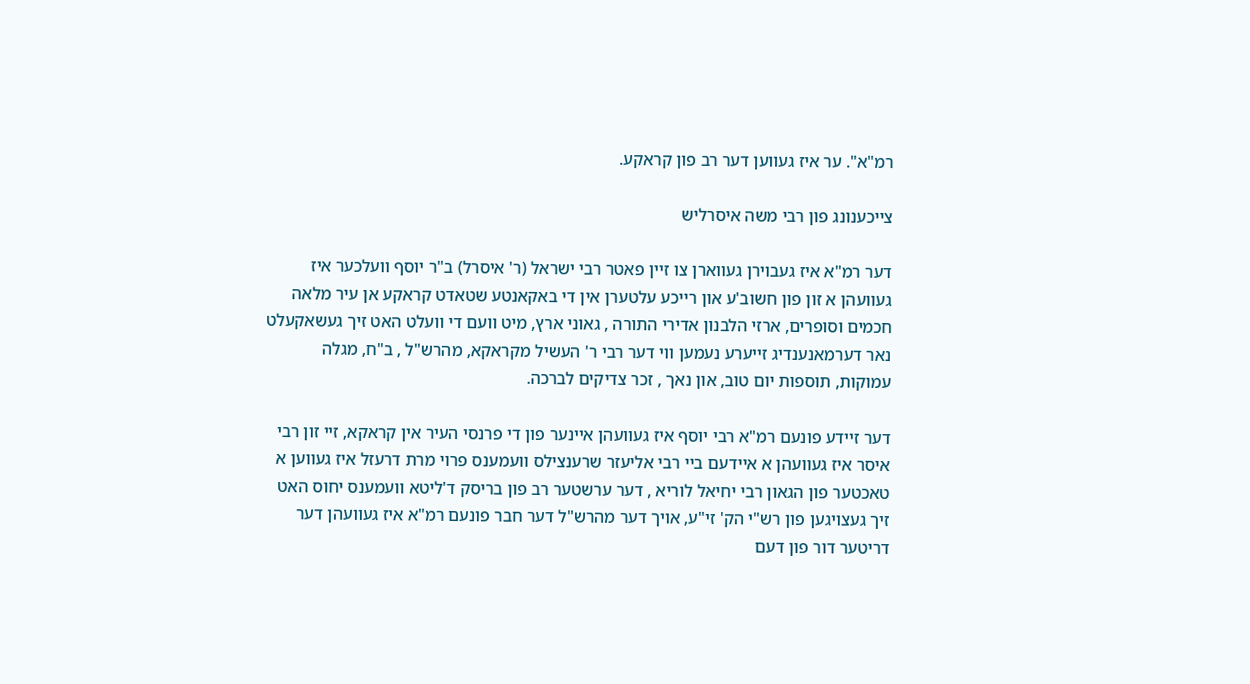רמ"א". ער איז געווען דער רב פון קראקע.

צייכענונג פון רבי משה איסרליש

דער רמ"א איז געבוירן געווארן צו זיין פאטר רבי ישראל (ר' איסרל) ב"ר יוסף וועלכער איז געוועהן א זון פון חשוב'ע און רייכע עלטערן אין די באקאנטע שטאדט קראקע אן עיר מלאה חכמים וסופרים, ארזי הלבנון אדירי התורה , גאוני ארץ, מיט וועם די וועלט האט זיך געשאקעלט נאר דערמאנענדיג זייערע נעמען ווי דער רבי ר' העשיל מקראקא, מהרש"ל , ב"ח, מגלה עמוקות, תוספות יום טוב, און נאך , זכר צדיקים לברכה.

דער זיידע פונעם רמ"א רבי יוסף איז געוועהן איינער פון די פרנסי העיר אין קראקא, זיי זון רבי איסר איז געוועהן א איידעם ביי רבי אליעזר שרענצילס וועמענס פרוי מרת דרעזל איז געווען א טאכטער פון הגאון רבי יחיאל לוריא , דער ערשטער רב פון בריסק ד'ליטא וועמענס יחוס האט זיך געצויגען פון רש"י הק' זי"ע, אויך דער מהרש"ל דער חבר פונעם רמ"א איז געוועהן דער דריטער דור פון דעם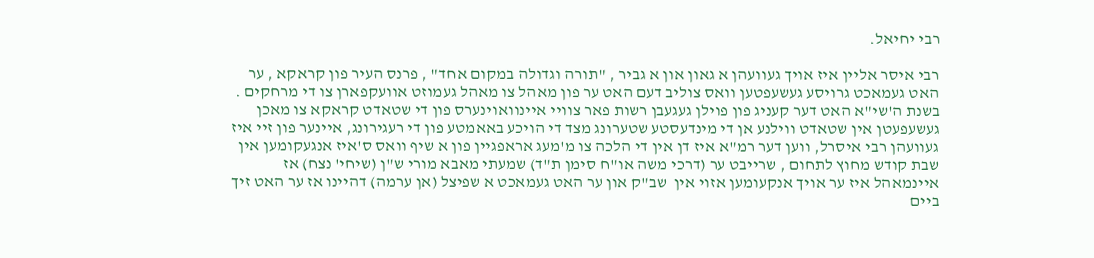רבי יחיאל.

רבי איסר אליין איז אויך געוועהן א גאון און א גביר , "תורה וגדולה במקום אחד" , פרנס העיר פון קראקא , ער האט געמאכט גרויסע געשעפטען וואס צוליב דעם האט ער פון מאהל צו מאהל געמוזט אוועקפארן צו די מרחקים . בשנת ה'שי"א האט דער קעניג פון פוילן געגעבן רשות פאר צוויי איינוואוינערס פון די שטאדט קראקא צו מאכן געשעפעטן אין שטאדט ווילנע אן די מינדעסטע שטערונג מצד די הויכע באאמטע פון די רעגירונג, איינער פון זיי איז געוועהן רבי איסרל, ווען דער רמ"א איז דן אין די הלכה צו מ'מעג אראפגיין פון א שיף וואס ס'איז אנגעקומען אין שבת קודש מחוץ לתחום , שרייבט ער (דרכי משה או"ח סימן ת"ד) שמעתי מאבא מורי ש"ן (שיחי' נצח) אז איינמאהל איז ער אויך אנקעומען אזוי אין  שב"ק און ער האט געמאכט א שפיצל (אן ערמה) דהיינו אז ער האט זיך ביים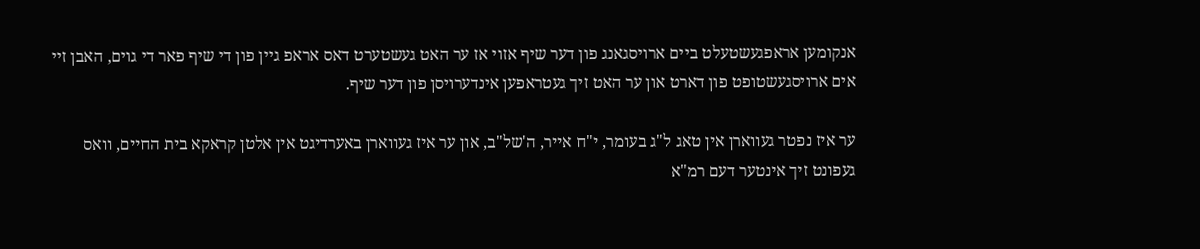אנקומען אראפגעשטעלט ביים ארויסגאנג פון דער שיף אזוי אז ער האט געשטערט דאס אראפ גיין פון די שיף פאר די גוים, האבן זיי אים ארויסגעשטופט פון דארט און ער האט זיך געטראפען אינדערויסן פון דער שיף.

ער איז נפטר געווארן אין טאג ל"ג בעומר, י"ח אייר, ה'של"ב, און ער איז געווארן באערדיגט אין אלטן קראקא בית החיים, וואס געפונט זיך אינטער דעם רמ"א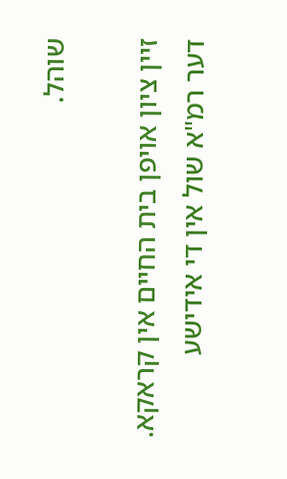שוהל.

זיין ציון אויפן בית החיים אין קראקא.
דער רמ"א שול אין די אידישע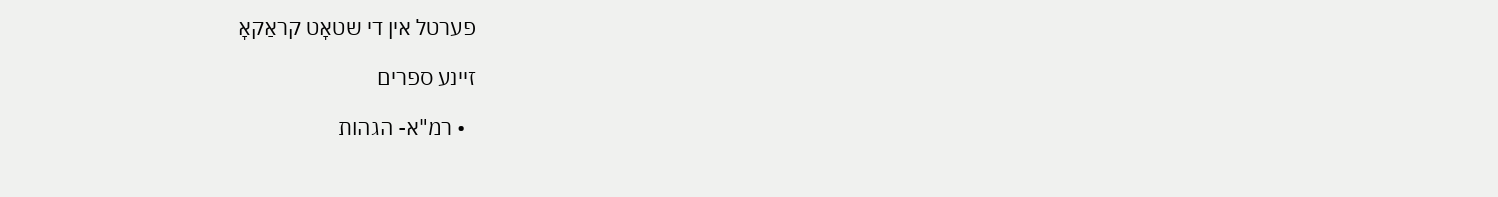פערטל אין די שטאָט קראַקאָ

זיינע ספרים

  • רמ"א- הגהות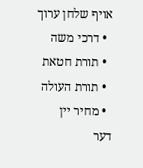אויף שלחן ערוך
  • דרכי משה
  • תורת חטאת
  • תורת העולה
  • מחיר יין
דער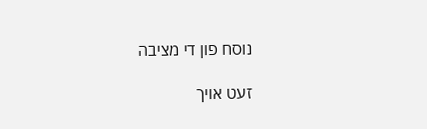נוסח פון די מציבה

זעט אויך